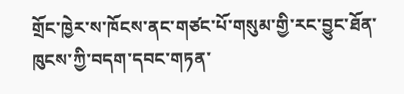གྲོང་ཁྱེར་ས་ཁོངས་ནང་གཙང་པོ་གསུམ་གྱི་རང་བྱུང་ཐོན་ཁུངས་ཀྱི་བདག་དབང་གཏན་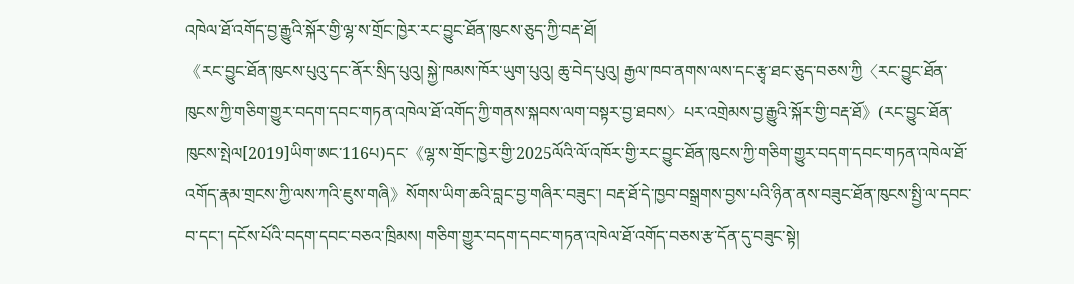འཁེལ་ཐོ་འགོད་བྱ་རྒྱུའི་སྐོར་གྱི་ལྷ་ས་གྲོང་ཁྱེར་རང་བྱུང་ཐོན་ཁུངས་ཅུད་ཀྱི་བརྡ་ཐོ།
《རང་བྱུང་ཐོན་ཁུངས་པུའུ་དང་ནོར་སྲིད་པུའུ། སྐྱེ་ཁམས་ཁོར་ཡུག་པུའུ། ཆུ་བེད་པུའུ། རྒྱལ་ཁབ་ནགས་ལས་དང་རྩྭ་ཐང་ཅུད་བཅས་ཀྱི〈རང་བྱུང་ཐོན་ཁུངས་ཀྱི་གཅིག་གྱུར་བདག་དབང་གཏན་འཁེལ་ཐོ་འགོད་ཀྱི་གནས་སྐབས་ལག་བསྟར་བྱ་ཐབས〉པར་འགྲེམས་བྱ་རྒྱུའི་སྐོར་གྱི་བརྡ་ཐོ》(རང་བྱུང་ཐོན་ཁུངས་སྤེལ[2019]ཡིག་ཨང་116པ)དང་《ལྷ་ས་གྲོང་ཁྱེར་གྱི་2025ལོའི་ལོ་འཁོར་གྱི་རང་བྱུང་ཐོན་ཁུངས་ཀྱི་གཅིག་གྱུར་བདག་དབང་གཏན་འཁེལ་ཐོ་འགོད་རྣམ་གྲངས་ཀྱི་ལས་ཀའི་ཇུས་གཞི》སོགས་ཡིག་ཆའི་བླང་བྱ་གཞིར་བཟུང་། བརྡ་ཐོ་དེ་ཁྱབ་བསྒྲགས་བྱས་པའི་ཉིན་ནས་བཟུང་ཐོན་ཁུངས་སྤྱི་ལ་དབང་བ་དང་། དངོས་པོའི་བདག་དབང་བཅའ་ཁྲིམས། གཅིག་གྱུར་བདག་དབང་གཏན་འཁེལ་ཐོ་འགོད་བཅས་རྩ་དོན་དུ་བཟུང་སྟེ།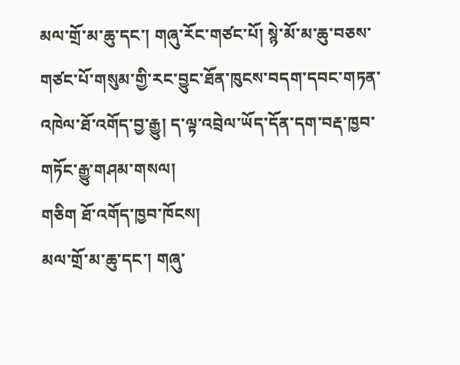མལ་གྲོ་མ་ཆུ་དང་། གཞུ་རོང་གཙང་པོ། སྙེ་མོ་མ་ཆུ་བཅས་གཙང་པོ་གསུམ་གྱི་རང་བྱུང་ཐོན་ཁུངས་བདག་དབང་གཏན་འཁེལ་ཐོ་འགོད་བྱ་རྒྱུ། ད་ལྟ་འབྲེལ་ཡོད་དོན་དག་བརྡ་ཁྱབ་གཏོང་རྒྱུ་གཤམ་གསལ།
གཅིག ཐོ་འགོད་ཁྱབ་ཁོངས།
མལ་གྲོ་མ་ཆུ་དང་། གཞུ་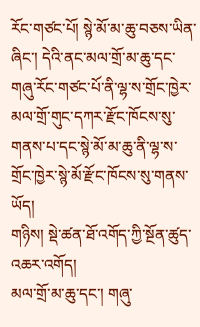རོང་གཙང་པོ། སྙེ་མོ་མ་ཆུ་བཅས་ཡིན་ཞིང་། དེའི་ནང་མལ་གྲོ་མ་ཆུ་དང་གཞུ་རོང་གཙང་པོ་ནི་ལྷ་ས་གྲོང་ཁྱེར་མལ་གྲོ་གུང་དཀར་རྫོང་ཁོངས་སུ་གནས་པ་དང་སྙེ་མོ་མ་ཆུ་ནི་ལྷ་ས་གྲོང་ཁྱེར་སྙེ་མོ་རྫོང་ཁོངས་སུ་གནས་ཡོད།
གཉིས། སྡེ་ཚན་ཐོ་འགོད་ཀྱི་སྔོན་ཚུད་འཆར་འགོད།
མལ་གྲོ་མ་ཆུ་དང་། གཞུ་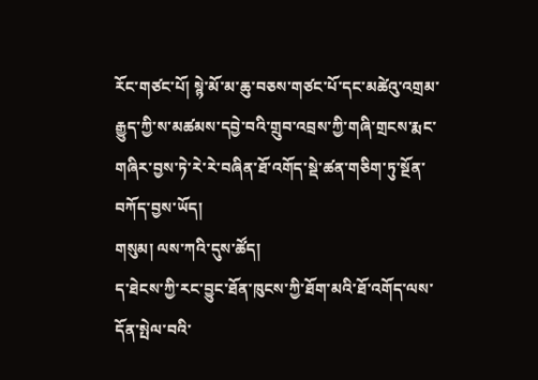རོང་གཙང་པོ། སྙེ་མོ་མ་ཆུ་བཅས་གཙང་པོ་དང་མཚེའུ་འགྲམ་རྒྱུད་ཀྱི་ས་མཚམས་དབྱེ་བའི་གྲུབ་འབྲས་ཀྱི་གཞི་གྲངས་རྨང་གཞིར་བྱས་ཏེ་རེ་རེ་བཞིན་ཐོ་འགོད་སྡེ་ཚན་གཅིག་ཏུ་སྔོན་བཀོད་བྱས་ཡོད།
གསུམ། ལས་ཀའི་དུས་ཚོད།
ད་ཐེངས་ཀྱི་རང་བྱུང་ཐོན་ཁུངས་ཀྱི་ཐོག་མའི་ཐོ་འགོད་ལས་དོན་སྤེལ་བའི་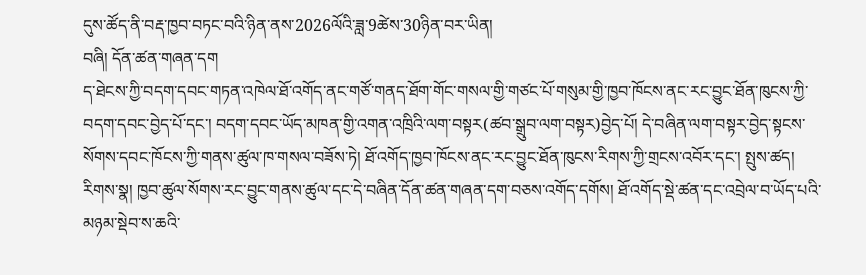དུས་ཚོད་ནི་བརྡ་ཁྱབ་བཏང་བའི་ཉིན་ནས་2026ལོའི་ཟླ་9ཚེས་30ཉིན་བར་ཡིན།
བཞི། དོན་ཚན་གཞན་དག
ད་ཐེངས་ཀྱི་བདག་དབང་གཏན་འཁེལ་ཐོ་འགོད་ནང་གཙོ་གནད་ཐོག་གོང་གསལ་གྱི་གཙང་པོ་གསུམ་གྱི་ཁྱབ་ཁོངས་ནང་རང་བྱུང་ཐོན་ཁུངས་ཀྱི་བདག་དབང་བྱེད་པོ་དང་། བདག་དབང་ཡོད་མཁན་གྱི་འགན་འཁྲིའི་ལག་བསྟར(ཚབ་སྒྲུབ་ལག་བསྟར)བྱེད་པོ། དེ་བཞིན་ལག་བསྟར་བྱེད་སྟངས་སོགས་དབང་ཁོངས་ཀྱི་གནས་ཚུལ་ཁ་གསལ་བཟོས་ཏེ། ཐོ་འགོད་ཁྱབ་ཁོངས་ནང་རང་བྱུང་ཐོན་ཁུངས་རིགས་ཀྱི་གྲངས་འབོར་དང་། སྤུས་ཚད། རིགས་སྣ། ཁྱབ་ཚུལ་སོགས་རང་བྱུང་གནས་ཚུལ་དང་དེ་བཞིན་དོན་ཚན་གཞན་དག་བཅས་འགོད་དགོས། ཐོ་འགོད་སྡེ་ཚན་དང་འབྲེལ་བ་ཡོད་པའི་མཉམ་སྡེབ་ས་ཆའི་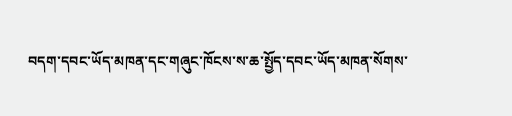བདག་དབང་ཡོད་མཁན་དང་གཞུང་ཁོངས་ས་ཆ་སྤྱོད་དབང་ཡོད་མཁན་སོགས་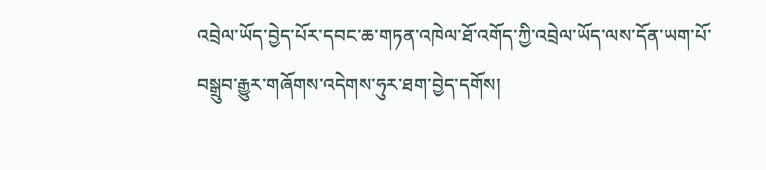འབྲེལ་ཡོད་བྱེད་པོར་དབང་ཆ་གཏན་འཁེལ་ཐོ་འགོད་ཀྱི་འབྲེལ་ཡོད་ལས་དོན་ཡག་པོ་བསྒྲུབ་རྒྱུར་གཞོགས་འདེགས་ཧུར་ཐག་བྱེད་དགོས།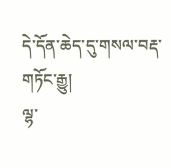དེ་དོན་ཆེད་དུ་གསལ་བརྡ་གཏོང་རྒྱུ།
ལྷ་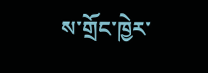ས་གྲོང་ཁྱེར་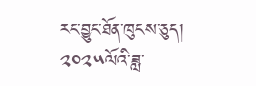རང་བྱུང་ཐོན་ཁུངས་ཅུད།
༢༠༢༥ལོའི་ཟླ་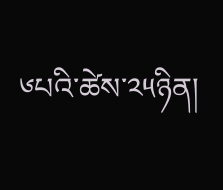༦པའི་ཚེས་༢༥ཉིན།